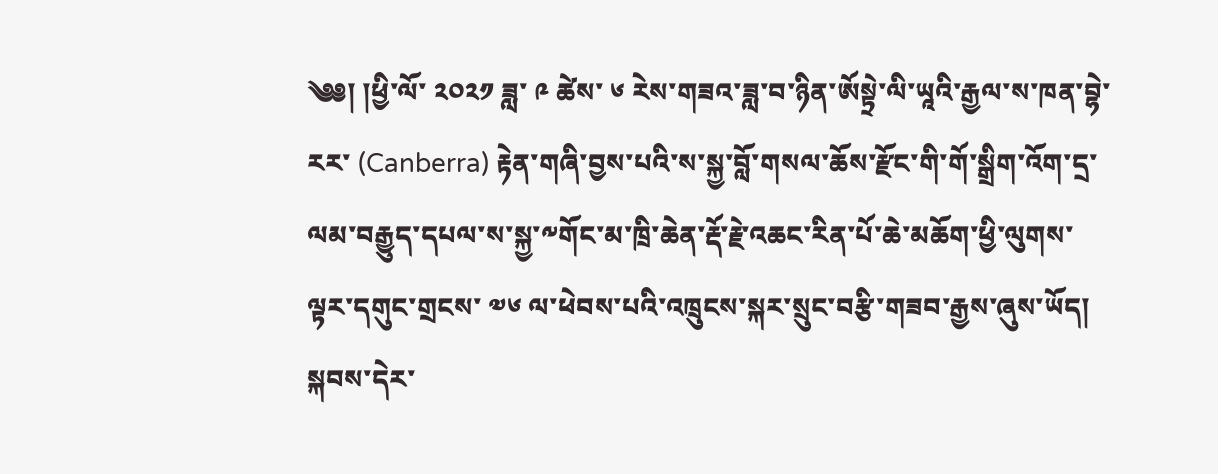༄༅། །ཕྱི་ལོ་ ༢༠༢༡ ཟླ་ ༩ ཚེས་ ༦ རེས་གཟའ་ཟླ་བ་ཉིན་ཨོསྟྲེ་ལི་ཡཱའི་རྒྱལ་ས་ཁན་བྷེ་རར་ (Canberra) རྟེན་གཞི་བྱས་པའི་ས་སྐྱ་བློ་གསལ་ཆོས་རྫོང་གི་གོ་སྒྲིག་འོག་དྲ་ལམ་བརྒྱུད་དཔལ་ས་སྐྱ་༸གོང་མ་ཁྲི་ཆེན་རྡོ་རྗེ་འཆང་རིན་པོ་ཆེ་མཆོག་ཕྱི་ལུགས་ལྟར་དགུང་གྲངས་ ༧༦ ལ་ཕེབས་པའི་འཁྲུངས་སྐར་སྲུང་བརྩི་གཟབ་རྒྱས་ཞུས་ཡོད། སྐབས་དེར་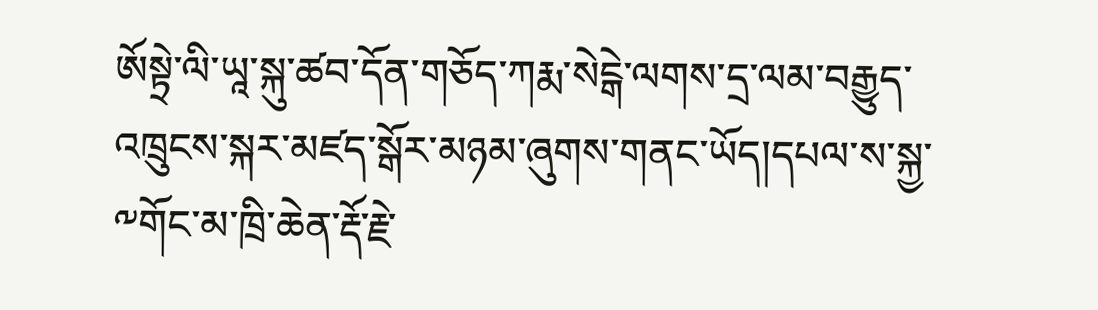ཨོསྟྲེ་ལི་ཡཱ་སྐུ་ཚབ་དོན་གཅོད་ཀརྨ་སེངྒེ་ལགས་དྲ་ལམ་བརྒྱུད་འཁྲུངས་སྐར་མཛད་སྒོར་མཉམ་ཞུགས་གནང་ཡོད།དཔལ་ས་སྐྱ་༸གོང་མ་ཁྲི་ཆེན་རྡོ་རྗེ་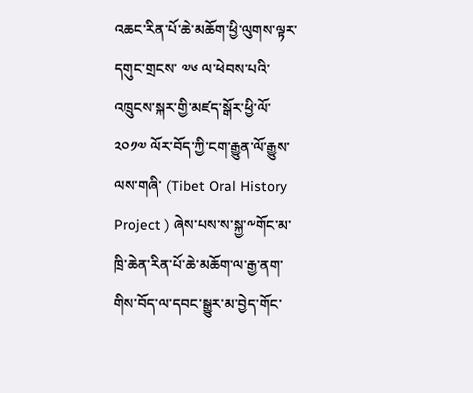འཆང་རིན་པོ་ཆེ་མཆོག་ཕྱི་ལུགས་ལྟར་དགུང་གྲངས་ ༧༦ ལ་ཕེབས་པའི་འཁྲུངས་སྐར་གྱི་མཛད་སྒོར་ཕྱི་ལོ་ ༢༠༡༧ ལོར་བོད་ཀྱི་ངག་རྒྱུན་ལོ་རྒྱུས་ལས་གཞི་ (Tibet Oral History Project ) ཞེས་པས་ས་སྐྱ་༸གོང་མ་ཁྲི་ཆེན་རིན་པོ་ཆེ་མཆོག་ལ་རྒྱ་ནག་གིས་བོད་ལ་དབང་སྒྱུར་མ་བྱེད་གོང་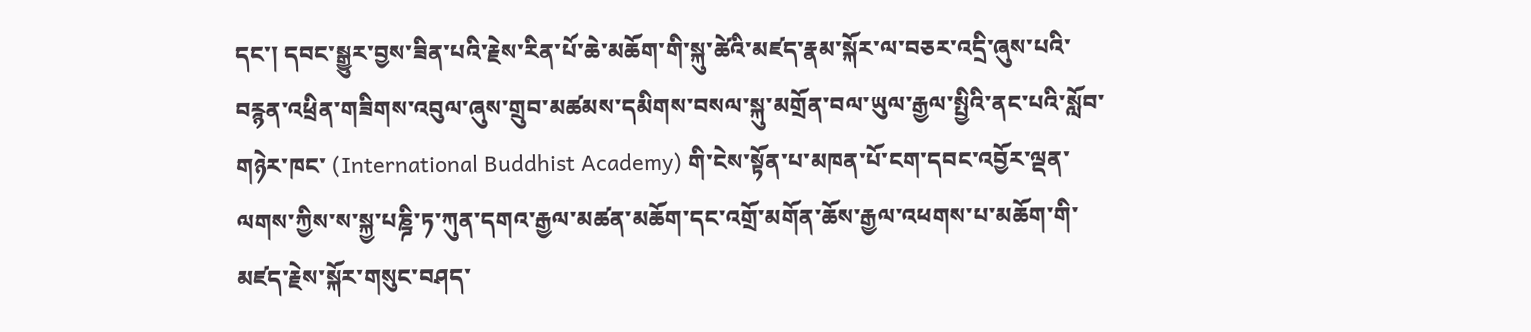དང་། དབང་སྒྱུར་བྱས་ཟིན་པའི་རྗེས་རིན་པོ་ཆེ་མཆོག་གི་སྐུ་ཚེའི་མཛད་རྣམ་སྐོར་ལ་བཅར་འདྲི་ཞུས་པའི་བརྙན་འཕྲིན་གཟིགས་འབུལ་ཞུས་གྲུབ་མཚམས་དམིགས་བསལ་སྐུ་མགྲོན་བལ་ཡུལ་རྒྱལ་སྤྱིའི་ནང་པའི་སློབ་གཉེར་ཁང་ (International Buddhist Academy) གི་ངེས་སྟོན་པ་མཁན་པོ་ངག་དབང་འབྱོར་ལྡན་ལགས་ཀྱིས་ས་སྐྱ་པཎྜི་ཏ་ཀུན་དགའ་རྒྱལ་མཚན་མཆོག་དང་འགྲོ་མགོན་ཆོས་རྒྱལ་འཕགས་པ་མཆོག་གི་མཛད་རྗེས་སྐོར་གསུང་བཤད་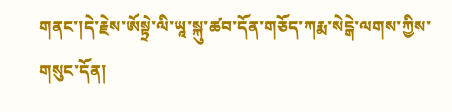གནང་།དེ་རྗེས་ཨོསྟྲེ་ལི་ཡཱ་སྐུ་ཚབ་དོན་གཅོད་ཀརྨ་སེངྒེ་ལགས་ཀྱིས་གསུང་དོན།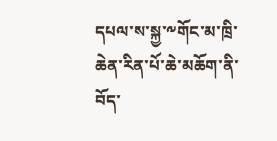དཔལ་ས་སྐྱ་༸གོང་མ་ཁྲི་ཆེན་རིན་པོ་ཆེ་མཆོག་ནི་བོད་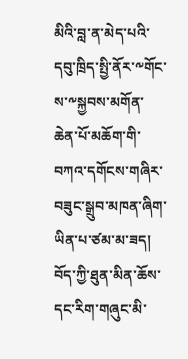མིའི་བླ་ན་མེད་པའི་དབུ་ཁྲིད་སྤྱི་ནོར་༸གོང་ས་༸སྐྱབས་མགོན་ཆེན་པོ་མཆོག་གི་བཀའ་དགོངས་གཞིར་བཟུང་སྒྲུབ་མཁན་ཞིག་ཡིན་པ་ཙམ་མ་ཟད། བོད་ཀྱི་ཐུན་མིན་ཆོས་དང་རིག་གཞུང་མི་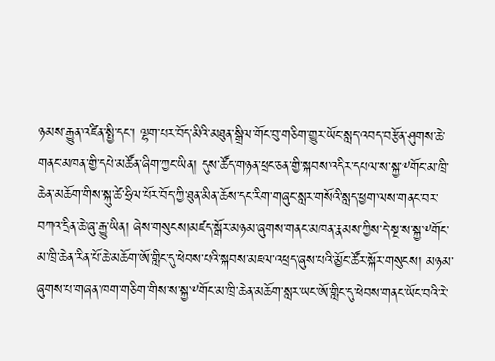ཉམས་རྒྱུན་འཛིན་སྤྱི་དང་། ལྷག་པར་བོད་མིའི་མཐུན་སྒྲིལ་གོང་བུ་གཅིག་གྱུར་ཡོང་སླད་འབད་བརྩོན་ཤུགས་ཆེ་གནང་མཁན་གྱི་དཔེ་མཚོན་ཞིག་ཀྱང་ཡིན། དུས་ཚོད་གཉན་ཕྲང་ཅན་གྱི་སྐབས་འདིར་དཔལ་ས་སྐྱ་༸གོང་མ་ཁྲི་ཆེན་མཆོག་གིས་སྐུ་ཚེ་ཧྲིལ་པོར་བོད་ཀྱི་ཐུན་མིན་ཆོས་དང་རིག་གཞུང་སླར་གསོའི་སླད་ཕྱག་ལས་གནང་བར་བཀའ་དྲིན་ཆེ་ཞུ་རྒྱུ་ཡིན། ཞེས་གསུངས།མཛད་སྒོར་མཉམ་ཞུགས་གནང་མཁན་རྣམས་ཀྱིས་དེ་སྔ་ས་སྐྱ་༸གོང་མ་ཁྲི་ཆེན་རིན་པོ་ཆེ་མཆོག་ཨོ་གླིང་དུ་ཕེབས་པའི་སྐབས་མཇལ་འཕྲད་ཞུས་པའི་མྱོང་ཚོར་སྐོར་གསུངས། མཉམ་ཞུགས་པ་གཞན་ཁག་གཅིག་གིས་ས་སྐྱ་༸གོང་མ་ཁྲི་ཆེན་མཆོག་སླར་ཡང་ཨོ་གླིང་དུ་ཕེབས་གནང་ཡོང་བའི་རེ་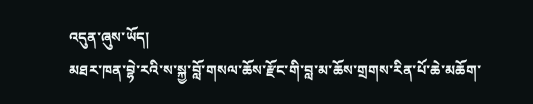འདུན་ཞུས་ཡོད།
མཐར་ཁན་བྷེ་རའི་ས་སྐྱ་བློ་གསལ་ཆོས་རྫོང་གི་བླ་མ་ཆོས་གྲགས་རིན་པོ་ཆེ་མཆོག་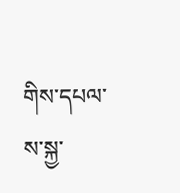གིས་དཔལ་ས་སྐྱ་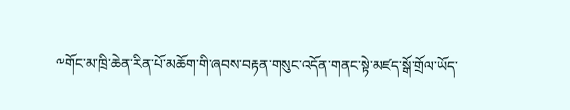༸གོང་མ་ཁྲི་ཆེན་རིན་པོ་མཆོག་གི་ཞབས་བརྟན་གསུང་འདོན་གནང་སྟེ་མཛད་སྒོ་གྲོལ་ཡོད་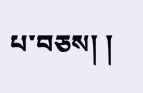པ་བཅས། །